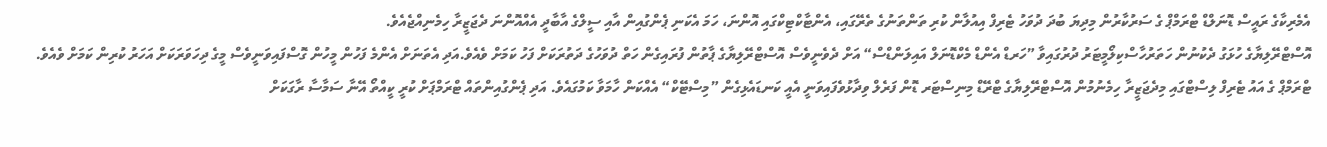އެމެރިކާގެ ރައީސް ޑޮނަލްޑް ޓްރަމްޕް ގެ ސަރުކާރުން މިދިޔަ ބުދަ ދުވަހު ޓެރިފް އިއުލާން ކުރި ތަންތަނުގެ ތެރޭގައި، އެންޓާކްޓިކްގައި އޮންނަ، ހަމަ އެކަނި ޕެންގުއިން އާއި ސީލްގެ އާބާދީ އެއްއޮންނަ ދެޖަޒީރާ ހިމެނިއްޖެއެވެ.
އޮސްޓްރޭލިޔާގެ ހުޅަގު ދެކުނުން ހަތަރުހާސްކިލޯމީޓަރު ދުރުގައިވާ ”ހަރޑް އެންޑް މެކްޑޮނަލް އައިލަންޑްސް“ އަށް ދެވެނީވެސް އޮސްޓްރޭލިޔާގެ ޕާތުން ފުރައިގެން ހަތް ދުވަހުގެ ދަތުރަކަށް ފަހު ކަމަށް ވެއެވެ.އަދި އެތަނަށް އެންމެ ފަހުން މީހުން ގޮސްފައިވަނީވެސް މީގެ ދިހަވަރަކަށް އަހަރު ކުރިން ކަމަށް ވެއެވެ.
ޓްރަމްޕް ގެ އައު ޓެރިފް ލިސްޓްގައި މިދެޖަޒީރާ ހިމެނުމުން އޮސްޓްރޭލިޔާގެ ޓްރޭޑް މިނިސްޓަރ ޑޮން ފަރެލް ވިދާޅުވެފައިވަނީ އެއީ ކަނޑައެޅިގެން ”މިސްޓޭކް“ އެއްކަން ހާމަވާ ކަމުގައެވެ. އަދި ޕެންގުއިންތައް ޓްރަމްޕަށް ކުރީ ކީއްތޯ އޭނާ ސަމާސާ ރާގަކަށް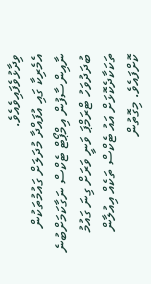ވިދާޅުވެފައިވެއެވެ.
އެމެރިކާ ގައި އުފައްދާ މުދަލަށް ގައުމުތަކުން ނާއިންސާފުން އިމްޕޯޓް ޓެކްސް ނަގާކަމަށްބުނެ ބުދަދުވަހު ޓްރަމްޕަ ވަނީ ވަރަށް ގިނަ ގައުމު ތަކަކާދެކޮޅަށް އައު ޓެކްސް ތަކެއް އިއުލާން ކޮށްފައެވެ. މިގޮތުން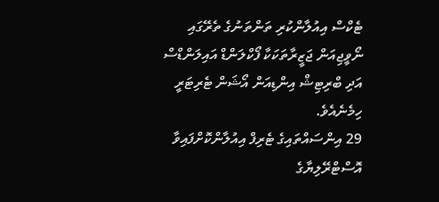ޓެކްސް އިއުލާންކުރި ތަންތަނުގެ ތެރޭގައި ނޯވީޖިއަން ޖަޒީރާތަކަކާ ފޯކްލަންޑް އައިލަންޑްސް އަދި ބްރިޓިޝް އިންޑިއަން އޯޝަން ޓެރިޓަރީ ހިމެނެއެވެ.
29 އިންސައްތައިގެ ޓެރިފް އިއުލާންކޮށްފައިވާ އޮސްޓްރޭލިޔާގެ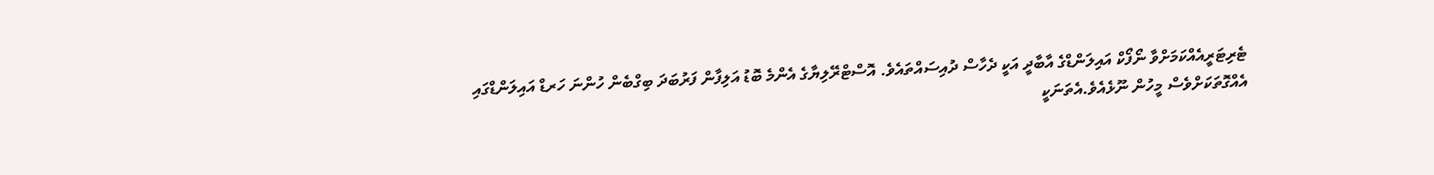ޓެރިޓަރީއެއްކަމަށްވާ ނޯފޯކް އައިލަންޑްގެ އާބާދީ އަކީ ދެހާސް ދުއިސައްތައެވެ. އޮސްޓްރޭލިޔާގެ އެންމެ ބޮޑު އަލިފާން ފަރުބަދަ ބިގްބެން ހުންނަ ހަރޑް އައިލަންޑްގައި އެއްގޮތަކަށްވެސް މީހުން ނޫޅެއެވެ.އެތަނަކީ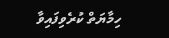ހިމާޔަތް ކުރެވިފައިވާ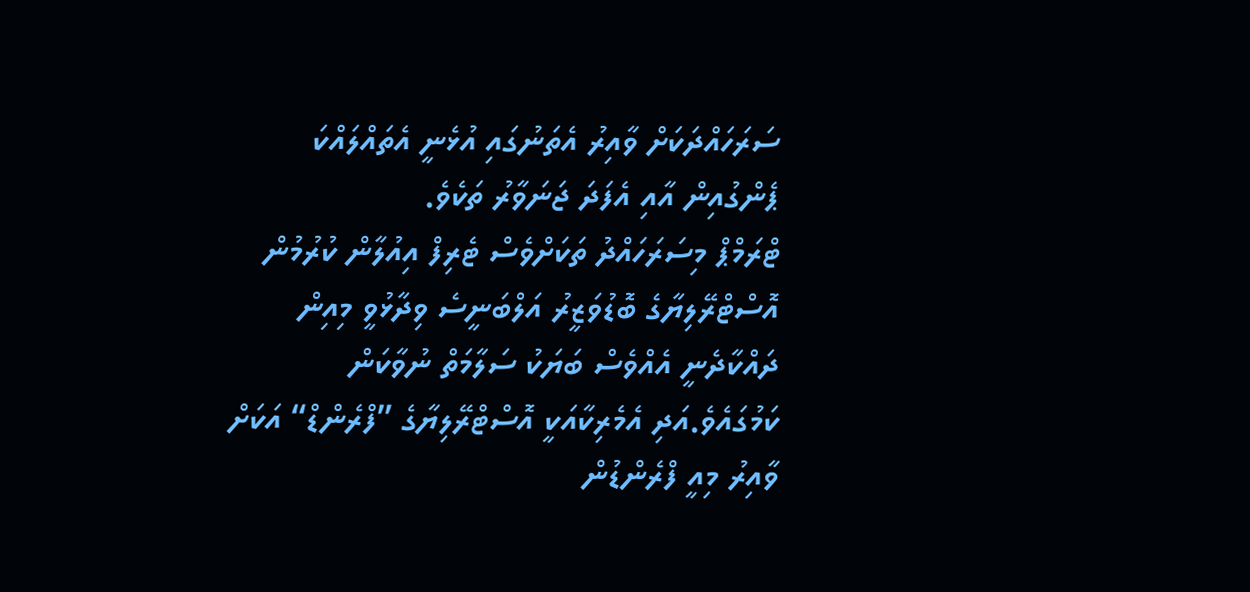ސަރަހައްދަކަށް ވާއިރު އެތަނުގައި އުޅެނީ އެތައްލައްކަ ޕެންގުއިން އާއި އެފަދަ ޖަނަވާރު ތަކެވެ.
ޓްރަމްޕް މިސަރަހައްދު ތަކަށްވެސް ޓެރިފް އިއުލާން ކުރުމުން އޮސްޓްރޭލިޔާގެ ބޮޑުވަޒީރު އަލްބަނީސެ ވިދާޅުވީ މިއިން ދައްކާދެނީ އެއްވެސް ބަޔަކު ސަލާމަތް ނުވާކަން ކަމުގައެވެ.އަދި އެމެރިކާއަކީ އޮސްޓްރޭލިޔާގެ ”ފްރެންޑް“ އަކަށް ވާއިރު މިއީ ފްރެންޑުން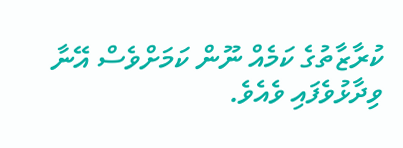ކުރާޒާތުގެ ކަމެއް ނޫން ކަމަށްވެސް އޭނާ ވިދާޅުވެފައި ވެއެވެ.